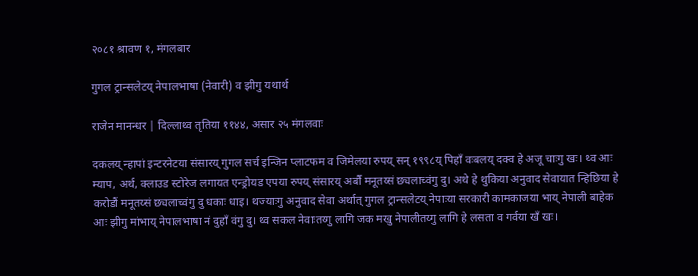२०८१ श्रावण १, मंगलबार

गुगल ट्रान्सलेटय् नेपालभाषा (नेवारी) व झीगु यथार्थ

राजेन मानन्धर | दिल्लाथ्व तृतिया ११४४, असार २५ मंगलवाः

दकलय् न्हापां इन्टरनेटया संसारय् गुगल सर्च इन्जिन प्लाटफम व जिमेलया रुपय् सन् १९९८य् पिहाँ वःबलय् दक्व हे अजू चाःगु खः। थ्व आः म्याप, अर्थ, क्लाउड स्टोरेज लगायत एन्ड्रोयड एपया रुपय् संसारय् अर्बौं मनूतय्सं छ्यलाच्वंगु दु। अथे हे थुकिया अनुवाद सेवायात न्हिछिया हे करोडौं मनूतय्सं छ्यलाच्वंगु दु धकाः धाइ। थज्याःगु अनुवाद सेवा अर्थात् गुगल ट्रान्सलेटय् नेपाःया सरकारी कामकाजया भाय् नेपाली बाहेक आः झीगु मांभाय् नेपालभाषा नं दुहाँ वंगु दु। थ्व सकल नेवाःतय्गु लागि जक मखु नेपालीतय्गु लागि हे लसता व गर्वया खँ खः।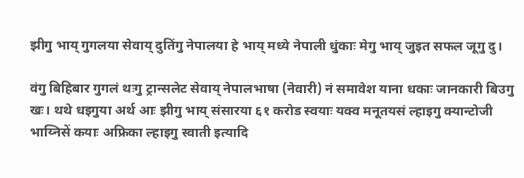झीगु भाय् गुगलया सेवाय् दुतिंगु नेपालया हे भाय् मध्ये नेपाली धुंकाः मेगु भाय् जुइत सफल जूगु दु।

वंगु बिहिबार गुगलं थःगु ट्रान्सलेट सेवाय् नेपालभाषा (नेवारी) नं समावेश याना धकाः जानकारी बिउगु खः। थथे धइगुया अर्थ आः झीगु भाय् संसारया ६१ करोड स्वयाः यक्व मनूतयसं ल्हाइगु क्यान्टोजी भाय्निसें कयाः अफ्रिका ल्हाइगु स्वाती इत्यादि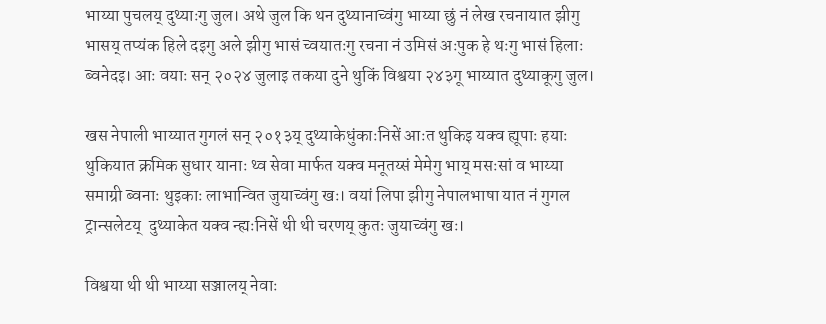भाय्या पुचलय् दुथ्याःगु जुल। अथे जुल कि थन दुथ्यानाच्वंगु भाय्या छुं नं लेख रचनायात झीगु भासय् तप्यंक हिले दइगु अले झीगु भासं च्वयातःगु रचना नं उमिसं अःपुक हे थःगु भासं हिलाः ब्वनेदइ। आः वयाः सन् २०२४ जुलाइ तकया दुने थुकिं विश्वया २४३गू भाय्यात दुथ्याकूगु जुल।

खस नेपाली भाय्यात गुगलं सन् २०१३य् दुथ्याकेधुंकाःनिसें आःत थुकिइ यक्व ह्यूपाः हयाः थुकियात क्रमिक सुधार यानाः थ्व सेवा मार्फत यक्व मनूतय्सं मेमेगु भाय् मसःसां व भाय्या समाग्री ब्वनाः थुइकाः लाभान्वित जुयाच्वंगु खः। वयां लिपा झीगु नेपालभाषा यात नं गुगल ट्रान्सलेटय्  दुथ्याकेत यक्व न्ह्यःनिसें थी थी चरणय् कुतः जुयाच्वंगु खः।

विश्वया थी थी भाय्या सञ्जालय् नेवाः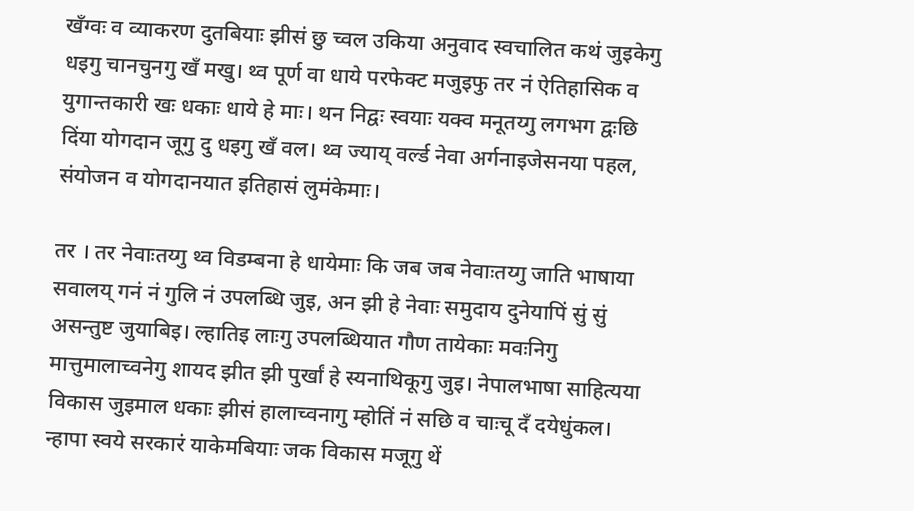खँग्वः व व्याकरण दुतबियाः झीसं छु च्वल उकिया अनुवाद स्वचालित कथं जुइकेगु धइगु चानचुनगु खँ मखु। थ्व पूर्ण वा धाये परफेक्ट मजुइफु तर नं ऐतिहासिक व युगान्तकारी खः धकाः धाये हे माः। थन निद्वः स्वयाः यक्व मनूतय्गु लगभग द्वःछि दिंया योगदान जूगु दु धइगु खँ वल। थ्व ज्याय् वर्ल्ड नेवा अर्गनाइजेसनया पहल, संयोजन व योगदानयात इतिहासं लुमंकेमाः।

तर । तर नेवाःतय्गु थ्व विडम्बना हे धायेमाः कि जब जब नेवाःतय्गु जाति भाषाया सवालय् गनं नं गुलि नं उपलब्धि जुइ, अन झी हे नेवाः समुदाय दुनेयापिं सुं सुं असन्तुष्ट जुयाबिइ। ल्हातिइ लाःगु उपलब्धियात गौण तायेकाः मवःनिगु मात्तुमालाच्वनेगु शायद झीत झी पुर्खां हे स्यनाथिकूगु जुइ। नेपालभाषा साहित्यया विकास जुइमाल धकाः झीसं हालाच्वनागु म्होतिं नं सछि व चाःचू दँ दयेधुंकल। न्हापा स्वये सरकारं याकेमबियाः जक विकास मजूगु थें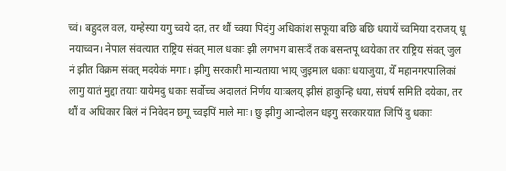च्वं। बहुदल वल, यम्हेस्या यगु च्वये दत, तर थौं च्वया पिदंगु अधिकांश सफूया बछि बछि धयायें च्वमिया दराजय् धू नयाच्वन। नेपाल संवत्यात राष्ट्रिय संवत् माल धकाः झी लगभग बासःदँ तक बसन्तपू थ्वयेका तर राष्ट्रिय संवत् जुल नं झीत विक्रम संवत् मदयेकं मगाः। झीगु सरकारी मान्यताया भाय् जुइमाल धकाः धयाजुया, येँ महानगरपालिकां लागु यातं मुद्दा तयाः यायेमदु धकाः सर्वोच्च अदालतं निर्णय याःबलय् झीसं हाकुन्हि धया, संघर्ष समिति दयेका, तर थौं व अधिकार बिलं नं निवेदन छगू च्वइपिं माले माः। छु झीगु आन्दोलन धइगु सरकारयात जिपिं दु धकाः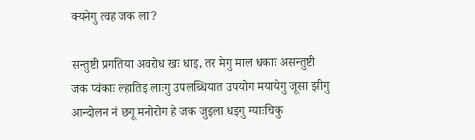क्यनेगु त्वह जक ला?

सन्तुष्टी प्रगतिया अवरोध खः धाइ, तर मेगु माल धकाः असन्तुष्टी जक प्वंकाः ल्हातिइ लाःगु उपलब्धियात उपयोग मयायेगु जूसा झीगु आन्दोलन नं छगू मनोरोग हे जक जुइला धइगु ग्याःचिकु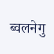ब्वलनेगु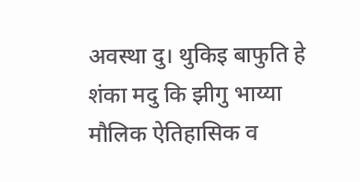अवस्था दु। थुकिइ बाफुति हे शंका मदु कि झीगु भाय्या मौलिक ऐतिहासिक व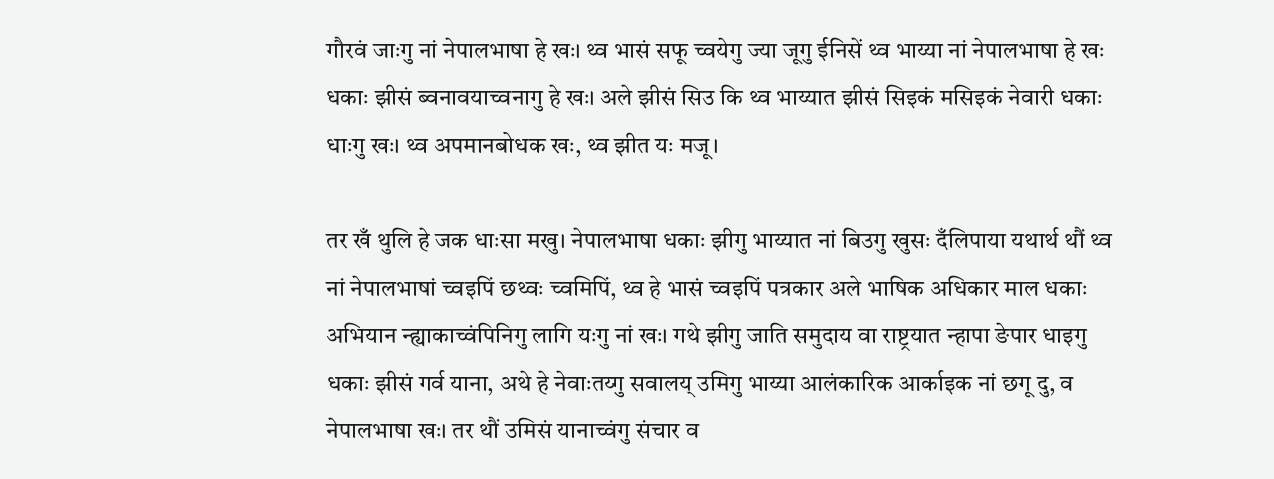गौरवं जाःगु नां नेपालभाषा हे खः। थ्व भासं सफू च्वयेगु ज्या जूगु ईनिसें थ्व भाय्या नां नेपालभाषा हे खः धकाः झीसं ब्वनावयाच्वनागु हे खः। अले झीसं सिउ कि थ्व भाय्यात झीसं सिइकं मसिइकं नेवारी धकाः धाःगु खः। थ्व अपमानबोधक खः, थ्व झीत यः मजू।

तर खँ थुलि हे जक धाःसा मखु। नेपालभाषा धकाः झीगु भाय्यात नां बिउगु खुसः दँलिपाया यथार्थ थौं थ्व नां नेपालभाषां च्वइपिं छथ्वः च्वमिपिं, थ्व हे भासं च्वइपिं पत्रकार अले भाषिक अधिकार माल धकाः अभियान न्ह्याकाच्वंपिनिगु लागि यःगु नां खः। गथे झीगु जाति समुदाय वा राष्ट्रयात न्हापा ङेपार धाइगु धकाः झीसं गर्व याना, अथे हे नेवाःतय्गु सवालय् उमिगु भाय्या आलंकारिक आर्काइक नां छगू दु, व नेपालभाषा खः। तर थौं उमिसं यानाच्वंगु संचार व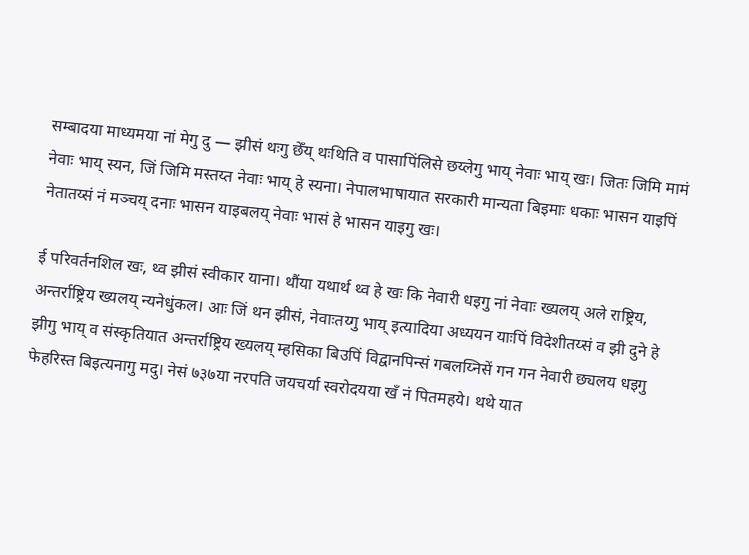सम्बादया माध्यमया नां मेगु दु — झीसं थःगु छेँय् थःथिति व पासापिंलिसे छय्लेगु भाय् नेवाः भाय् खः। जितः जिमि मामं नेवाः भाय् स्यन, जिं जिमि मस्तय्त नेवाः भाय् हे स्यना। नेपालभाषायात सरकारी मान्यता बिइमाः धकाः भासन याइपिं नेतातय्सं नं मञ्चय् दनाः भासन याइबलय् नेवाः भासं हे भासन याइगु खः।

ई परिवर्तनशिल खः, थ्व झीसं स्वीकार याना। थौंया यथार्थ थ्व हे खः कि नेवारी धइगु नां नेवाः ख्यलय् अले राष्ट्रिय, अन्तर्राष्ट्रिय ख्यलय् न्यनेधुंकल। आः जिं थन झीसं, नेवाःतय्गु भाय् इत्यादिया अध्ययन याःपिं विदेशीतय्सं व झी दुने हे झीगु भाय् व संस्कृतियात अन्तर्राष्ट्रिय ख्यलय् म्हसिका बिउपिं विद्वानपिन्सं गबलय्निसें गन गन नेवारी छ्यलय धइगु फेहरिस्त बिइत्यनागु मदु। नेसं ७३७या नरपति जयचर्या स्वरोदयया खँ नं पितमहये। थथे यात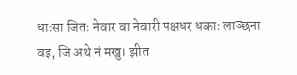धाःसा जितः नेवार वा नेवारी पक्षधर धकाः लाञ्छना वइ, जि अथे नं मखु। झीत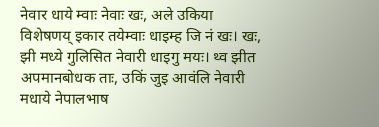नेवार धाये म्वाः नेवाः खः, अले उकिया विशेषणय् इकार तयेम्वाः धाइम्ह जि नं खः। खः, झी मध्ये गुलिसित नेवारी धाइगु मयः। थ्व झीत अपमानबोधक ताः, उकिं जुइ आवंलि नेवारी मधाये नेपालभाष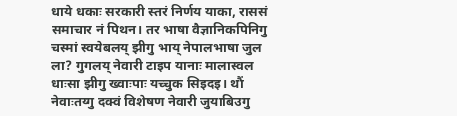धाये धकाः सरकारी स्तरं निर्णय याका, राससं समाचार नं पिथन। तर भाषा वैज्ञानिकपिनिगु चस्मां स्वयेबलय् झीगु भाय् नेपालभाषा जुल ला? गुगलय् नेवारी टाइप यानाः मालास्वल धाःसा झीगु ख्वाःपाः यच्चुक सिइदइ। थौं नेवाःतय्गु दक्वं विशेषण नेवारी जुयाबिउगु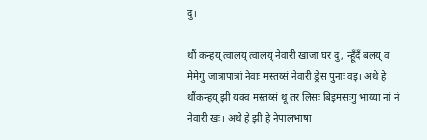दु।

थौं कन्हय् त्वालय् त्वालय् नेवारी खाजा घर दु, न्हूँदँ बलय् व मेमेगु जात्रापात्रां नेवाः मस्तय्सं नेवारी ड्रेस पुनाः वइ। अथे हे थौंकन्हय् झी यक्व मस्तय्सं थू तर लिसः बिइमसःगु भाय्या नां नं नेवारी खः। अथे हे झी हे नेपालभाषा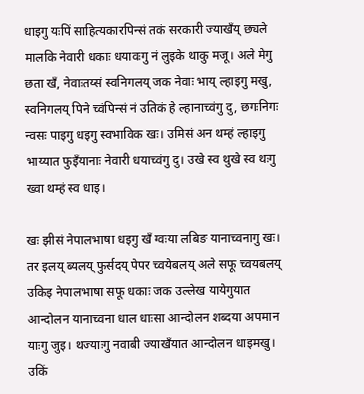धाइगु यःपिं साहित्यकारपिन्सं तकं सरकारी ज्याखँय् छ्यले मालकि नेवारी धकाः धयावःगु नं लुइके थाकु मजू। अले मेगु छता खँ, नेवाःतय्सं स्वनिगलय् जक नेवाः भाय् ल्हाइगु मखु, स्वनिगलय् पिने च्वंपिन्सं नं उतिकं हे ल्हानाच्वंगु दु, छगःनिगः न्वसः पाइगु धइगु स्वभाविक खः। उमिसं अन थम्हं ल्हाइगु भाय्यात फुइँयानाः नेवारी धयाच्वंगु दु। उखे स्व थुखे स्व थःगु ख्वा थम्हं स्व धाइ।

खः झीसं नेपालभाषा धइगु खँ ग्वःया लबिङ यानाच्वनागु खः। तर इलय् ब्यलय् फुर्सदय् पेपर च्वयेबलय् अले सफू च्वयबलय् उकिइ नेपालभाषा सफू धकाः जक उल्लेख यायेगुयात आन्दोलन यानाच्वना धाल धाःसा आन्दोलन शब्दया अपमान याःगु जुइ। थज्याःगु नवाबी ज्याखँयात आन्दोलन धाइमखु। उकिं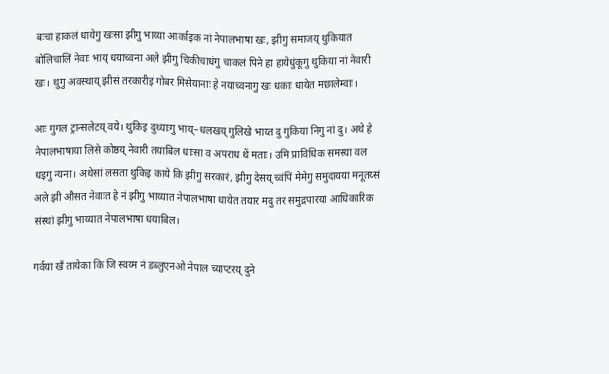बःचा हाकलं धायेगु खःसा झीगु भाय्या आर्काइक नां नेपालभाषा खः, झीगु समाजय् थुकियात बोलिचालिं नेवाः भाय् धयाच्वना अले झीगु चिकीचाधंगु चाकलं पिने हा हायेधुंकूगु थुकिया नां नेवारी खः। थुगु अवस्थाय् झीसं तरकारीइ गोबर मिसेयानाः हे नयाच्वनागु खः धकाः धायेत मछालेम्वाः।

आः गुगल ट्रान्सलेटय् वये। थुकिइ दुथ्याःगु भाय्–धलखय् गुलिखे भाय्त दु गुकिया निगु नां दु। अथे हे नेपालभाषाया लिसे कोष्ठय् नेवारी तयाबिल धाःसा व अपराध थें मताः। उमि प्राविधिक समस्या वल धइगु न्यना। अथेसां लसता थुकिइ काये कि झीगु सरकारं, झीगु देसय् च्वंपिं मेमेगु समुदायया मनूतय्सं अले झी औसत नेवाःत हे नं झीगु भाय्यात नेपालभाषा धायेत तयार मदु तर समुद्रपारया आधिकारिक संस्थां झीगु भाय्यात नेपालभाषा धयाबिल।

गर्वया खँ तायेका कि जि स्वय्म नं डब्लुएनओ नेपाल च्याप्टरय् दुने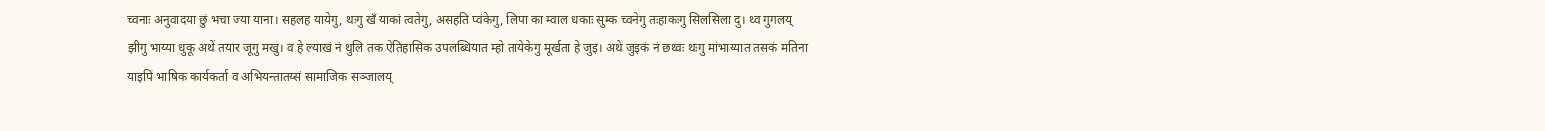च्वनाः अनुवादया छुं भचा ज्या याना। सहलह यायेगु, थःगु खँ याकां त्वतेगु, असहति प्वंकेगु, लिपा का म्वाल धकाः सुम्क च्वनेगु तःहाकःगु सिलसिला दु। थ्व गुगलय् झीगु भाय्या धुकू अथें तयार जूगु मखु। व हे ल्याखं नं थुलि तक ऐतिहासिक उपलब्धियात म्हो तायेकेगु मूर्खता हे जुइ। अथे जुइकं नं छथ्वः थःगु मांभाय्यात तसकं मतिना याइपिं भाषिक कार्यकर्ता व अभियन्तातय्सं सामाजिक सञ्जालय्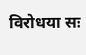विरोधया सः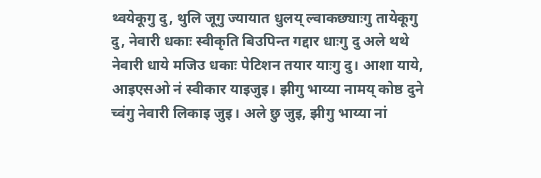थ्वयेकूगु दु, थुलि जूगु ज्यायात धुलय् ल्वाकछ्याःगु तायेकूगु दु, नेवारी धकाः स्वीकृति बिउपिन्त गद्दार धाःगु दु अले थथे नेवारी धाये मजिउ धकाः पेटिशन तयार याःगु दु। आशा याये, आइएसओ नं स्वीकार याइजुइ। झीगु भाय्या नामय् कोष्ठ दुने च्वंगु नेवारी लिकाइ जुइ। अले छु जुइ, झीगु भाय्या नां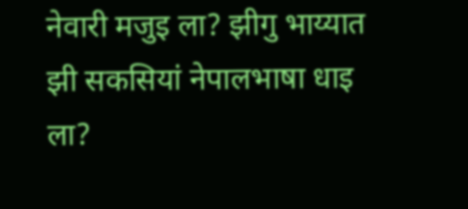नेवारी मजुइ ला? झीगु भाय्यात झी सकसियां नेपालभाषा धाइ ला?